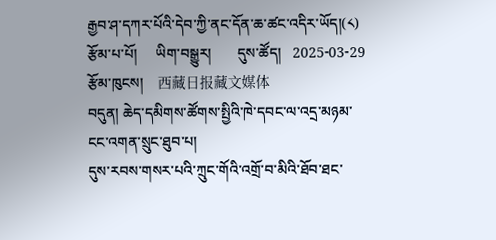རྒྱབ་ཤ་དཀར་པོའི་དེབ་ཀྱི་ནང་དོན་ཆ་ཚང་འདིར་ཡོད།(༨)
རྩོམ་པ་པོ།     ཡིག་བསྒྱུར།       དུས་ཚོད།   2025-03-29   རྩོམ་ཁུངས།    西藏日报藏文媒体
བདུན། ཆེད་དམིགས་ཚོགས་སྤྱིའི་ཁེ་དབང་ལ་འདྲ་མཉམ་ངང་འགན་སྲུང་ཐུབ་པ།
དུས་རབས་གསར་པའི་ཀྲུང་གོའི་འགྲོ་བ་མིའི་ཐོབ་ཐང་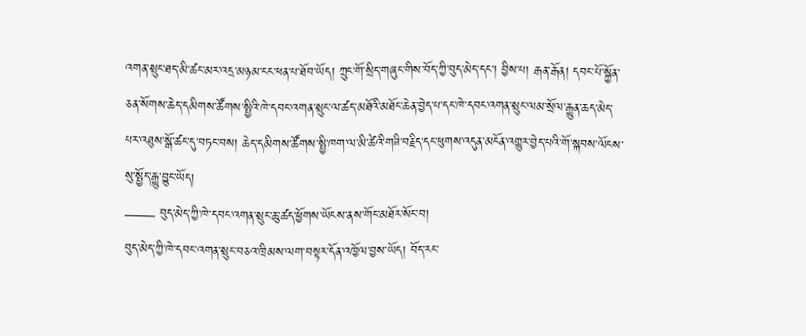འགན་སྲུང་ཐད་མི་ཚང་མར་འདྲ་མཉམ་ངང་ཕན་པ་ཐོབ་ཡོད། ཀྲུང་གོ་སྲིད་གཞུང་གིས་བོད་ཀྱི་བུད་མེད་དང་། བྱིས་པ། རྒན་རྒོན། དབང་པོ་སྐྱོན་ཅན་སོགས་ཆེད་དམིགས་ཚོགས་སྤྱིའི་ཁེ་དབང་འགན་སྲུང་ལ་ཚད་མཐོའི་མཐོང་ཆེན་བྱེད་པ་དང་ཁེ་དབང་འགན་སྲུང་ལམ་སྲོལ་རྒྱུན་ཆད་མེད་པར་འཐུས་སྒོ་ཚང་དུ་བཏང་བས། ཆེད་དམིགས་ཚོགས་སྤྱི་ཁག་ལ་མི་ཚེའི་གཟི་བརྗིད་དང་ཕུགས་འདུན་མངོན་འགྱུར་བྱེད་པའི་གོ་སྐབས་ལོངས་སུ་སྤྱོད་རྒྱུ་བྱུང་ཡོད།
—— བུད་མེད་ཀྱི་ཁེ་དབང་འགན་སྲུང་ཆུ་ཚད་ཕྱོགས་ཡོངས་ནས་གོང་མཐོར་སོང་བ།
བུད་མེད་ཀྱི་ཁེ་དབང་འགན་སྲུང་བཅའ་ཁྲིམས་ལག་བསྟར་དོན་འཁྱོལ་བྱས་ཡོད། བོད་རང་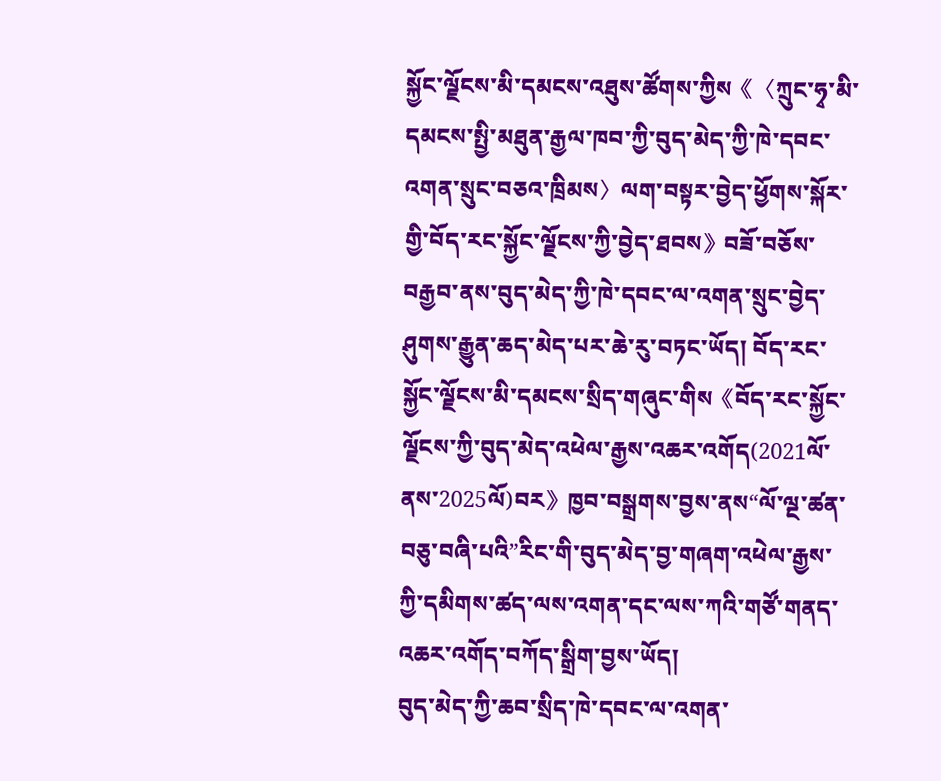སྐྱོང་ལྗོངས་མི་དམངས་འཐུས་ཚོགས་ཀྱིས《〈ཀྲུང་ཧྭ་མི་དམངས་སྤྱི་མཐུན་རྒྱལ་ཁབ་ཀྱི་བུད་མེད་ཀྱི་ཁེ་དབང་འགན་སྲུང་བཅའ་ཁྲིམས〉ལག་བསྟར་བྱེད་ཕྱོགས་སྐོར་གྱི་བོད་རང་སྐྱོང་ལྗོངས་ཀྱི་བྱེད་ཐབས》བཟོ་བཅོས་བརྒྱབ་ནས་བུད་མེད་ཀྱི་ཁེ་དབང་ལ་འགན་སྲུང་བྱེད་ཤུགས་རྒྱུན་ཆད་མེད་པར་ཆེ་རུ་བཏང་ཡོད། བོད་རང་སྐྱོང་ལྗོངས་མི་དམངས་སྲིད་གཞུང་གིས《བོད་རང་སྐྱོང་ལྗོངས་ཀྱི་བུད་མེད་འཕེལ་རྒྱས་འཆར་འགོད(2021ལོ་ནས་2025ལོ)བར》ཁྱབ་བསྒྲགས་བྱས་ནས“ལོ་ལྔ་ཚན་བཅུ་བཞི་པའི”རིང་གི་བུད་མེད་བྱ་གཞག་འཕེལ་རྒྱས་ཀྱི་དམིགས་ཚད་ལས་འགན་དང་ལས་ཀའི་གཙོ་གནད་འཆར་འགོད་བཀོད་སྒྲིག་བྱས་ཡོད།
བུད་མེད་ཀྱི་ཆབ་སྲིད་ཁེ་དབང་ལ་འགན་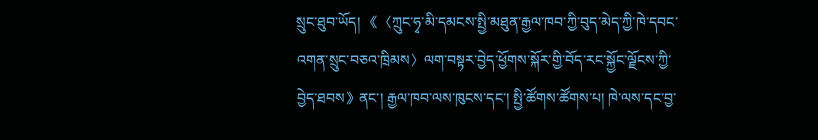སྲུང་ཐུབ་ཡོད། 《〈ཀྲུང་ཧྭ་མི་དམངས་སྤྱི་མཐུན་རྒྱལ་ཁབ་ཀྱི་བུད་མེད་ཀྱི་ཁེ་དབང་འགན་སྲུང་བཅའ་ཁྲིམས〉ལག་བསྟར་བྱེད་ཕྱོགས་སྐོར་གྱི་བོད་རང་སྐྱོང་ལྗོངས་ཀྱི་བྱེད་ཐབས》ནང་། རྒྱལ་ཁབ་ལས་ཁུངས་དང་། སྤྱི་ཚོགས་ཚོགས་པ། ཁེ་ལས་དང་བྱ་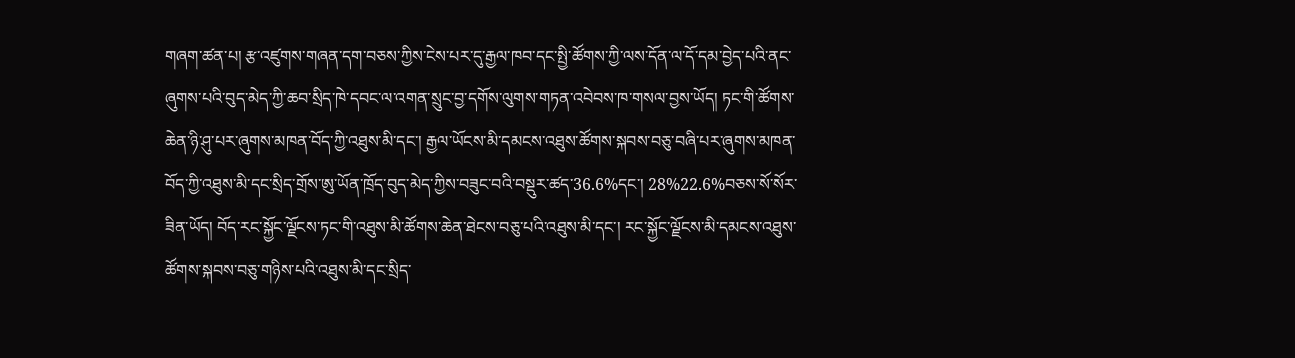གཞག་ཚན་པ། རྩ་འཛུགས་གཞན་དག་བཅས་ཀྱིས་ངེས་པར་དུ་རྒྱལ་ཁབ་དང་སྤྱི་ཚོགས་ཀྱི་ལས་དོན་ལ་དོ་དམ་བྱེད་པའི་ནང་ཞུགས་པའི་བུད་མེད་ཀྱི་ཆབ་སྲིད་ཁེ་དབང་ལ་འགན་སྲུང་བྱ་དགོས་ལུགས་གཏན་འབེབས་ཁ་གསལ་བྱས་ཡོད། ཏང་གི་ཚོགས་ཆེན་ཉི་ཤུ་པར་ཞུགས་མཁན་བོད་ཀྱི་འཐུས་མི་དང་། རྒྱལ་ཡོངས་མི་དམངས་འཐུས་ཚོགས་སྐབས་བཅུ་བཞི་པར་ཞུགས་མཁན་བོད་ཀྱི་འཐུས་མི་དང་སྲིད་གྲོས་ཨུ་ཡོན་ཁྲོད་བུད་མེད་ཀྱིས་བཟུང་བའི་བསྡུར་ཚད་36.6%དང་། 28%22.6%བཅས་སོ་སོར་ཟིན་ཡོད། བོད་རང་སྐྱོང་ལྗོངས་ཏང་གི་འཐུས་མི་ཚོགས་ཆེན་ཐེངས་བཅུ་པའི་འཐུས་མི་དང་། རང་སྐྱོང་ལྗོངས་མི་དམངས་འཐུས་ཚོགས་སྐབས་བཅུ་གཉིས་པའི་འཐུས་མི་དང་སྲིད་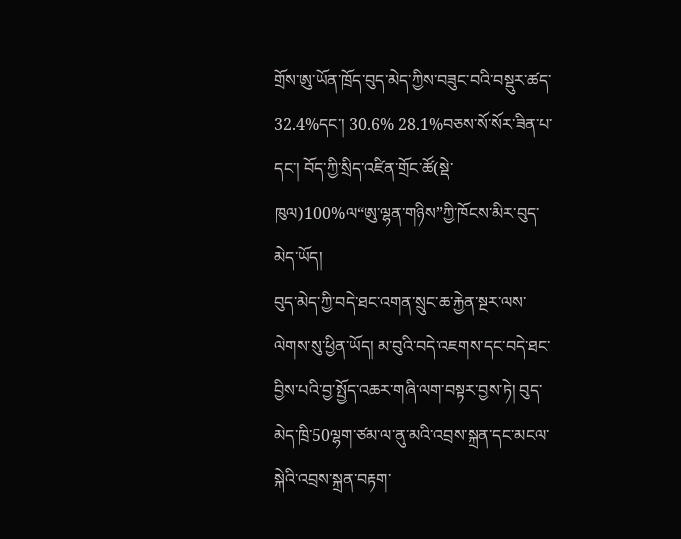གྲོས་ཨུ་ཡོན་ཁྲོད་བུད་མེད་ཀྱིས་བཟུང་བའི་བསྡུར་ཚད་32.4%དང་། 30.6% 28.1%བཅས་སོ་སོར་ཟིན་པ་དང་། བོད་ཀྱི་སྲིད་འཛིན་གྲོང་ཚོ(སྡེ་ཁུལ)100%ལ“ཨུ་ལྷན་གཉིས”ཀྱི་ཁོངས་མིར་བུད་མེད་ཡོད།
བུད་མེད་ཀྱི་བདེ་ཐང་འགན་སྲུང་ཆ་རྐྱེན་སྔར་ལས་ལེགས་སུ་ཕྱིན་ཡོད། མ་བུའི་བདེ་འཇགས་དང་བདེ་ཐང་བྱིས་པའི་བྱ་སྤྱོད་འཆར་གཞི་ལག་བསྟར་བྱས་ཏེ། བུད་མེད་ཁྲི་50ལྷག་ཙམ་ལ་ནུ་མའི་འབྲས་སྐྲན་དང་མངལ་སྐེའི་འབྲས་སྐྲན་བརྟག་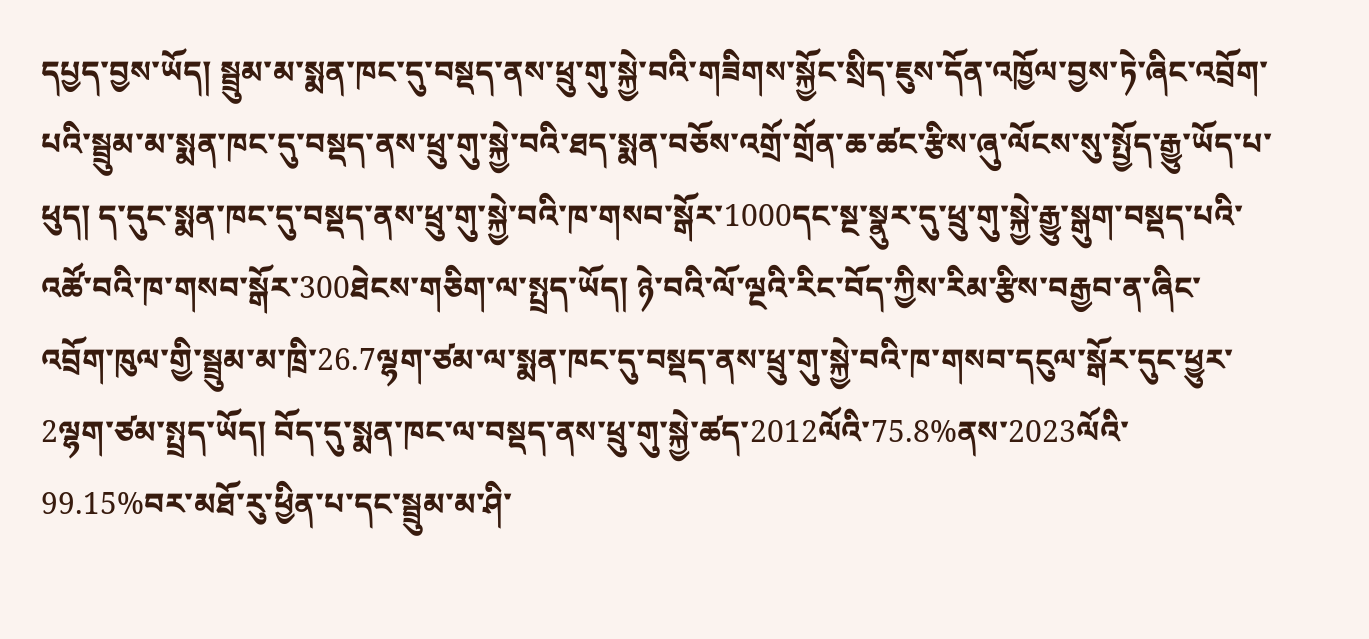དཔྱད་བྱས་ཡོད། སྦྲུམ་མ་སྨན་ཁང་དུ་བསྡད་ནས་ཕྲུ་གུ་སྐྱེ་བའི་གཟིགས་སྐྱོང་སྲིད་ཇུས་དོན་འཁྱོལ་བྱས་ཏེ་ཞིང་འབྲོག་པའི་སྦྲུམ་མ་སྨན་ཁང་དུ་བསྡད་ནས་ཕྲུ་གུ་སྐྱེ་བའི་ཐད་སྨན་བཅོས་འགྲོ་གྲོན་ཆ་ཚང་རྩིས་ཞུ་ལོངས་སུ་སྤྱོད་རྒྱུ་ཡོད་པ་ཕུད། ད་དུང་སྨན་ཁང་དུ་བསྡད་ནས་ཕྲུ་གུ་སྐྱེ་བའི་ཁ་གསབ་སྒོར་1000དང་སྔ་སྣུར་དུ་ཕྲུ་གུ་སྐྱེ་རྒྱུ་སྒུག་བསྡད་པའི་འཚོ་བའི་ཁ་གསབ་སྒོར་300ཐེངས་གཅིག་ལ་སྤྲད་ཡོད། ཉེ་བའི་ལོ་ལྔའི་རིང་བོད་ཀྱིས་རིམ་རྩིས་བརྒྱབ་ན་ཞིང་འབྲོག་ཁུལ་གྱི་སྦྲུམ་མ་ཁྲི་26.7ལྷག་ཙམ་ལ་སྨན་ཁང་དུ་བསྡད་ནས་ཕྲུ་གུ་སྐྱེ་བའི་ཁ་གསབ་དངུལ་སྒོར་དུང་ཕྱུར་2ལྷག་ཙམ་སྤྲད་ཡོད། བོད་དུ་སྨན་ཁང་ལ་བསྡད་ནས་ཕྲུ་གུ་སྐྱེ་ཚད་2012ལོའི་75.8%ནས་2023ལོའི་99.15%བར་མཐོ་རུ་ཕྱིན་པ་དང་སྦྲུམ་མ་ཤི་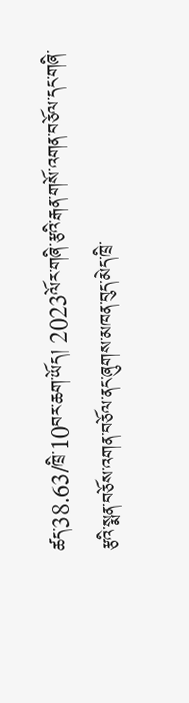ཚད་38.63/ཁྲི་10བར་ཆག་ཡོད། 2023ལོར་གཞི་རྩའི་རྒན་གསོ་འགན་བཅོལ་དང་གཞི་རྩའི་སྨན་བཅོས་འགན་བཅོལ་ནང་ཞུགས་མཁན་བུད་མེད་ཁྲི་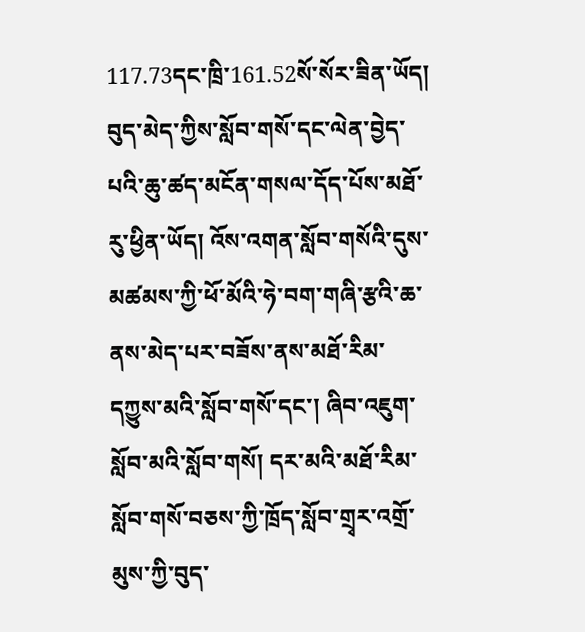117.73དང་ཁྲི་161.52སོ་སོར་ཟིན་ཡོད།
བུད་མེད་ཀྱིས་སློབ་གསོ་དང་ལེན་བྱེད་པའི་ཆུ་ཚད་མངོན་གསལ་དོད་པོས་མཐོ་རུ་ཕྱིན་ཡོད། འོས་འགན་སློབ་གསོའི་དུས་མཚམས་ཀྱི་ཕོ་མོའི་ཧེ་བག་གཞི་རྩའི་ཆ་ནས་མེད་པར་བཟོས་ནས་མཐོ་རིམ་དཀྱུས་མའི་སློབ་གསོ་དང་། ཞིབ་འཇུག་སློབ་མའི་སློབ་གསོ། དར་མའི་མཐོ་རིམ་སློབ་གསོ་བཅས་ཀྱི་ཁྲོད་སློབ་གྲྭར་འགྲོ་མུས་ཀྱི་བུད་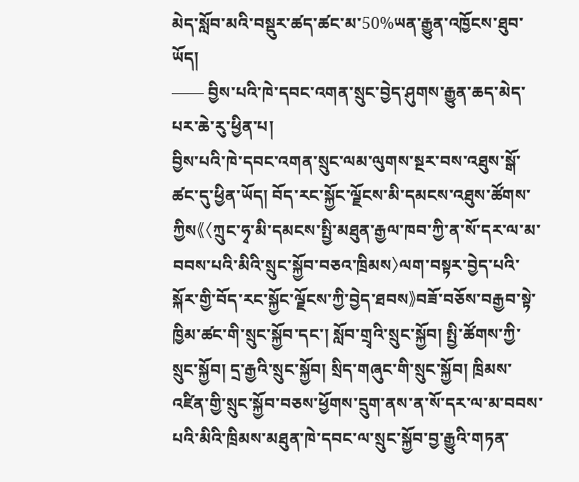མེད་སློབ་མའི་བསྡུར་ཚད་ཚང་མ་50%ཡན་རྒྱུན་འཁྱོངས་ཐུབ་ཡོད།
—— བྱིས་པའི་ཁེ་དབང་འགན་སྲུང་བྱེད་ཤུགས་རྒྱུན་ཆད་མེད་པར་ཆེ་རུ་ཕྱིན་པ།
བྱིས་པའི་ཁེ་དབང་འགན་སྲུང་ལམ་ལུགས་སྔར་བས་འཐུས་སྒོ་ཚང་དུ་ཕྱིན་ཡོད། བོད་རང་སྐྱོང་ལྗོངས་མི་དམངས་འཐུས་ཚོགས་ཀྱིས《〈ཀྲུང་ཧྭ་མི་དམངས་སྤྱི་མཐུན་རྒྱལ་ཁབ་ཀྱི་ན་སོ་དར་ལ་མ་བབས་པའི་མིའི་སྲུང་སྐྱོབ་བཅའ་ཁྲིམས〉ལག་བསྟར་བྱེད་པའི་སྐོར་གྱི་བོད་རང་སྐྱོང་ལྗོངས་ཀྱི་བྱེད་ཐབས》བཟོ་བཅོས་བརྒྱབ་སྟེ་ཁྱིམ་ཚང་གི་སྲུང་སྐྱོབ་དང་། སློབ་གྲྭའི་སྲུང་སྐྱོབ། སྤྱི་ཚོགས་ཀྱི་སྲུང་སྐྱོབ། དྲ་རྒྱའི་སྲུང་སྐྱོབ། སྲིད་གཞུང་གི་སྲུང་སྐྱོབ། ཁྲིམས་འཛིན་གྱི་སྲུང་སྐྱོབ་བཅས་ཕྱོགས་དྲུག་ནས་ན་སོ་དར་ལ་མ་བབས་པའི་མིའི་ཁྲིམས་མཐུན་ཁེ་དབང་ལ་སྲུང་སྐྱོབ་བྱ་རྒྱུའི་གཏན་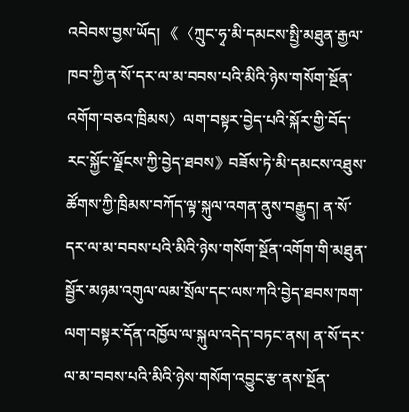འབེབས་བྱས་ཡོད། 《〈ཀྲུང་ཧྭ་མི་དམངས་སྤྱི་མཐུན་རྒྱལ་ཁབ་ཀྱི་ན་སོ་དར་ལ་མ་བབས་པའི་མིའི་ཉེས་གསོག་སྔོན་འགོག་བཅའ་ཁྲིམས〉ལག་བསྟར་བྱེད་པའི་སྐོར་གྱི་བོད་རང་སྐྱོང་ལྗོངས་ཀྱི་བྱེད་ཐབས》བཟོས་ཏེ་མི་དམངས་འཐུས་ཚོགས་ཀྱི་ཁྲིམས་བཀོད་ལྟ་སྐུལ་འགན་ནུས་བརྒྱུད། ན་སོ་དར་ལ་མ་བབས་པའི་མིའི་ཉེས་གསོག་སྔོན་འགོག་གི་མཐུན་སྦྱོར་མཉམ་འགུལ་ལམ་སྲོལ་དང་ལས་ཀའི་བྱེད་ཐབས་ཁག་ལག་བསྟར་དོན་འཁྱོལ་ལ་སྐུལ་འདེད་བཏང་ནས། ན་སོ་དར་ལ་མ་བབས་པའི་མིའི་ཉེས་གསོག་འབྱུང་རྩ་ནས་སྔོན་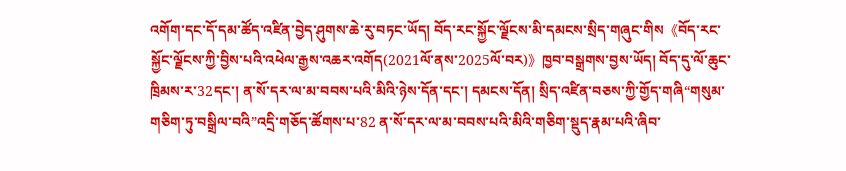འགོག་དང་དོ་དམ་ཚོད་འཛིན་བྱེད་ཤུགས་ཆེ་རུ་བཏང་ཡོད། བོད་རང་སྐྱོང་ལྗོངས་མི་དམངས་སྲིད་གཞུང་གིས《བོད་རང་སྐྱོང་ལྗོངས་ཀྱི་བྱིས་པའི་འཕེལ་རྒྱས་འཆར་འགོད(2021ལོ་ནས་2025ལོ་བར)》ཁྱབ་བསྒྲགས་བྱས་ཡོད། བོད་དུ་ལོ་ཆུང་ཁྲིམས་ར་32དང་། ན་སོ་དར་ལ་མ་བབས་པའི་མིའི་ཉེས་དོན་དང་། དམངས་དོན། སྲིད་འཛིན་བཅས་ཀྱི་གྱོད་གཞི“གསུམ་གཅིག་ཏུ་བསྒྲིལ་བའི”འདྲི་གཅོད་ཚོགས་པ་82 ན་སོ་དར་ལ་མ་བབས་པའི་མིའི་གཅིག་སྡུད་རྣམ་པའི་ཞིབ་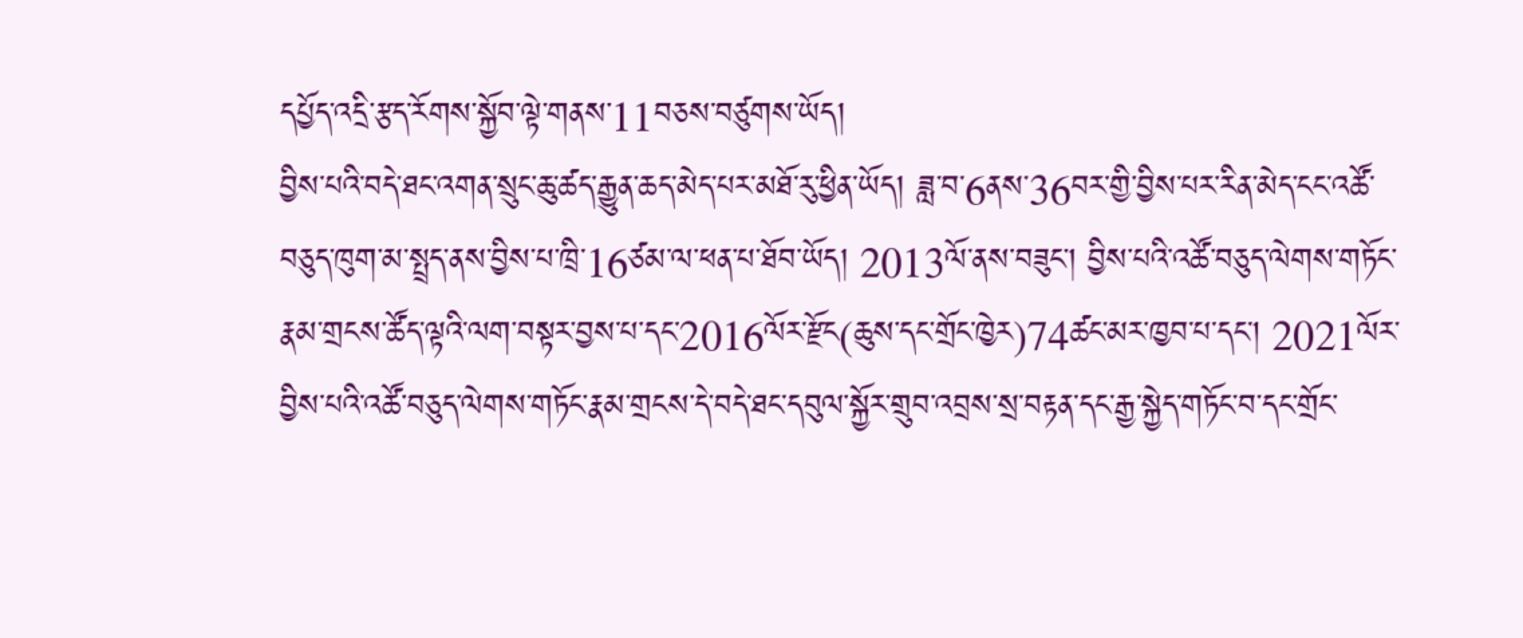དཔྱོད་འདྲི་རྩད་རོགས་སྐྱོབ་ལྟེ་གནས་11བཅས་བཙུགས་ཡོད།
བྱིས་པའི་བདེ་ཐང་འགན་སྲུང་ཆུ་ཚད་རྒྱུན་ཆད་མེད་པར་མཐོ་རུ་ཕྱིན་ཡོད། ཟླ་བ་6ནས་36བར་གྱི་བྱིས་པར་རིན་མེད་ངང་འཚོ་བཅུད་ཁུག་མ་སྤྲད་ནས་བྱིས་པ་ཁྲི་16ཙམ་ལ་ཕན་པ་ཐོབ་ཡོད། 2013ལོ་ནས་བཟུང་། བྱིས་པའི་འཚོ་བཅུད་ལེགས་གཏོང་རྣམ་གྲངས་ཚོད་ལྟའི་ལག་བསྟར་བྱས་པ་དང་2016ལོར་རྫོང(ཆུས་དང་གྲོང་ཁྱེར)74ཚང་མར་ཁྱབ་པ་དང་། 2021ལོར་བྱིས་པའི་འཚོ་བཅུད་ལེགས་གཏོང་རྣམ་གྲངས་དེ་བདེ་ཐང་དབུལ་སྐྱོར་གྲུབ་འབྲས་སྲ་བརྟན་དང་རྒྱ་སྐྱེད་གཏོང་བ་དང་གྲོང་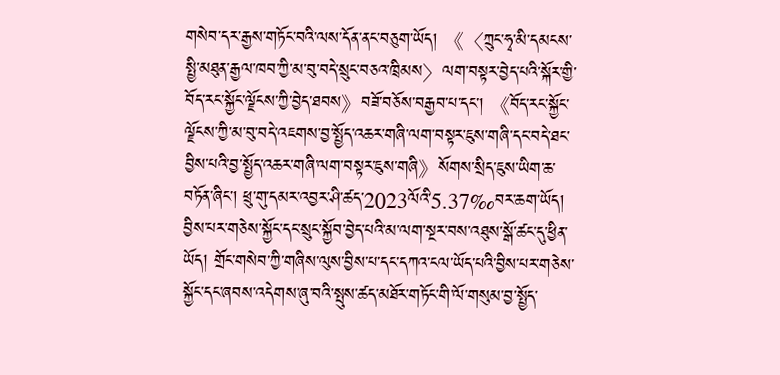གསེབ་དར་རྒྱས་གཏོང་བའི་ལས་དོན་ནང་བཅུག་ཡོད། 《〈ཀྲུང་ཧྭ་མི་དམངས་སྤྱི་མཐུན་རྒྱལ་ཁབ་ཀྱི་མ་བུ་བདེ་སྲུང་བཅའ་ཁྲིམས〉ལག་བསྟར་བྱེད་པའི་སྐོར་གྱི་བོད་རང་སྐྱོང་ལྗོངས་ཀྱི་བྱེད་ཐབས》བཟོ་བཅོས་བརྒྱབ་པ་དང་། 《བོད་རང་སྐྱོང་ལྗོངས་ཀྱི་མ་བུ་བདེ་འཇགས་བྱ་སྤྱོད་འཆར་གཞི་ལག་བསྟར་ཇུས་གཞི་དང་བདེ་ཐང་བྱིས་པའི་བྱ་སྤྱོད་འཆར་གཞི་ལག་བསྟར་ཇུས་གཞི》སོགས་སྲིད་ཇུས་ཡིག་ཆ་བཏོན་ཞིང་། ཕྲུ་གུ་དམར་འབྱར་ཤི་ཚད་2023ལོའི་5.37‰བར་ཆག་ཡོད།
བྱིས་པར་གཅེས་སྐྱོང་དང་སྲུང་སྐྱོབ་བྱེད་པའི་མ་ལག་སྔར་བས་འཐུས་སྒོ་ཚང་དུ་ཕྱིན་ཡོད། གྲོང་གསེབ་ཀྱི་གཞིས་ལུས་བྱིས་པ་དང་དཀའ་ངལ་ཡོད་པའི་བྱིས་པར་གཅེས་སྐྱོང་དང་ཞབས་འདེགས་ཞུ་བའི་སྤུས་ཚད་མཐོར་གཏོང་གི་ལོ་གསུམ་བྱ་སྤྱོད་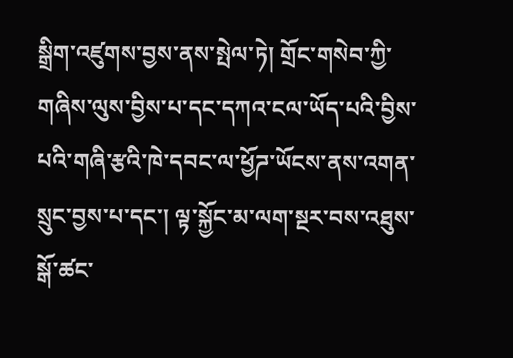སྒྲིག་འཛུགས་བྱས་ནས་སྤེལ་ཏེ། གྲོང་གསེབ་ཀྱི་གཞིས་ལུས་བྱིས་པ་དང་དཀའ་ངལ་ཡོད་པའི་བྱིས་པའི་གཞི་རྩའི་ཁེ་དབང་ལ་ཕྱོཌ་ཡོངས་ནས་འགན་སྲུང་བྱས་པ་དང་། ལྟ་སྐྱོང་མ་ལག་སྔར་བས་འཐུས་སྒོ་ཚང་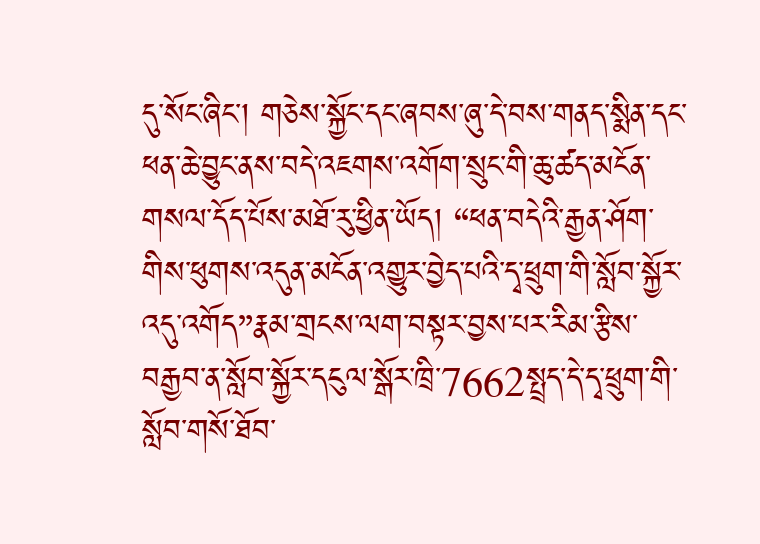དུ་སོང་ཞིང་། གཅེས་སྐྱོང་དང་ཞབས་ཞུ་དེ་བས་གནད་སྨིན་དང་ཕན་ཆེ་བྱུང་ནས་བདེ་འཇགས་འགོག་སྲུང་གི་ཆུ་ཚད་མངོན་གསལ་དོད་པོས་མཐོ་རུ་ཕྱིན་ཡོད། “ཕན་བདེའི་རྒྱན་ཤོག་གིས་ཕུགས་འདུན་མངོན་འགྱུར་བྱེད་པའི་དྭ་ཕྲུག་གི་སློབ་སྐྱོར་འདུ་འགོད”རྣམ་གྲངས་ལག་བསྟར་བྱས་པར་རིམ་རྩིས་བརྒྱབ་ན་སློབ་སྐྱོར་དངུལ་སྒོར་ཁྲི་7662སྤྲད་དེ་དྭ་ཕྲུག་གི་སློབ་གསོ་ཐོབ་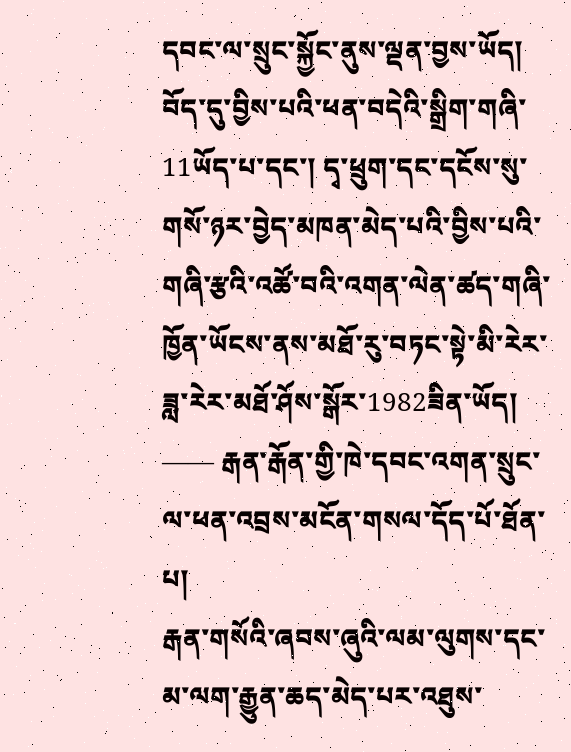དབང་ལ་སྲུང་སྐྱོང་ནུས་ལྡན་བྱས་ཡོད། བོད་དུ་བྱིས་པའི་ཕན་བདེའི་སྒྲིག་གཞི་11ཡོད་པ་དང་། དྭ་ཕྲུག་དང་དངོས་སུ་གསོ་ཉར་བྱེད་མཁན་མེད་པའི་བྱིས་པའི་གཞི་རྩའི་འཚོ་བའི་འགན་ལེན་ཚད་གཞི་ཁྱོན་ཡོངས་ནས་མཐོ་རུ་བཏང་སྟེ་མི་རེར་ཟླ་རེར་མཐོ་ཤོས་སྒོར་1982ཟིན་ཡོད།
—— རྒན་རྒོན་གྱི་ཁེ་དབང་འགན་སྲུང་ལ་ཕན་འབྲས་མངོན་གསལ་དོད་པོ་ཐོན་པ།
རྒན་གསོའི་ཞབས་ཞུའི་ལམ་ལུགས་དང་མ་ལག་རྒྱུན་ཆད་མེད་པར་འཐུས་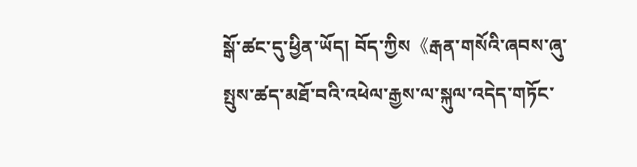སྒོ་ཚང་དུ་ཕྱིན་ཡོད། བོད་ཀྱིས《རྒན་གསོའི་ཞབས་ཞུ་སྤུས་ཚད་མཐོ་བའི་འཕེལ་རྒྱས་ལ་སྐུལ་འདེད་གཏོང་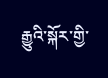རྒྱུའི་སྐོར་གྱི་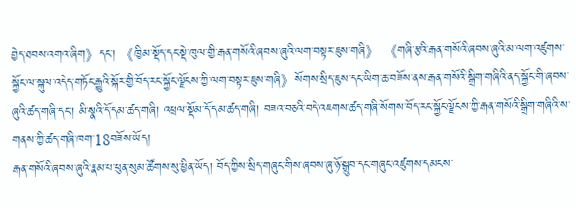བྱེད་ཐབས་འགའ་ཞིག》དང་། 《ཁྱིམ་སྡོད་དང་སྡེ་ཁུལ་གྱི་རྒན་གསོའི་ཞབས་ཞུའི་ལག་བསྟར་ཇུས་གཞི》 《གཞི་རྩའི་རྒན་གསོའི་ཞབས་ཞུའི་མ་ལག་འཛུགས་སྐྱོང་ལ་སྐུལ་འདེད་གཏོང་རྒྱུའི་སྐོར་གྱི་བོད་རང་སྐྱོང་ལྗོངས་ཀྱི་ལག་བསྟར་ཇུས་གཞི》སོགས་སྲིད་ཇུས་དང་ཡིག་ཆ་བཟོས་ནས་རྒན་གསོའི་སྒྲིག་གཞིའི་ནད་སྐྱོང་གི་ཞབས་ཞུའི་ཚད་གཞི་དང་། མི་སྣའི་དོ་དམ་ཚད་གཞི། འཕྲལ་སྡོམ་དོ་དམ་ཚད་གཞི། བཟའ་བཅའི་བདེ་འཇགས་ཚད་གཞི་སོགས་བོད་རང་སྐྱོང་ལྗོངས་ཀྱི་རྒན་གསོའི་སྒྲིག་གཞིའི་ས་གནས་ཀྱི་ཚད་གཞི་ཁག་18བཟོས་ཡོད།
རྒན་གསོའི་ཞབས་ཞུའི་རྣམ་པ་ཕུན་སུམ་ཚོགས་སུ་ཕྱིན་ཡོད། བོད་ཀྱིས་སྲིད་གཞུང་གིས་ཞབས་ཞུ་ཉོ་སྒྲུབ་དང་གཞུང་འཛུགས་དམངས་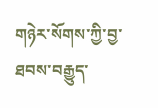གཉེར་སོགས་ཀྱི་བྱ་ཐབས་བརྒྱུད་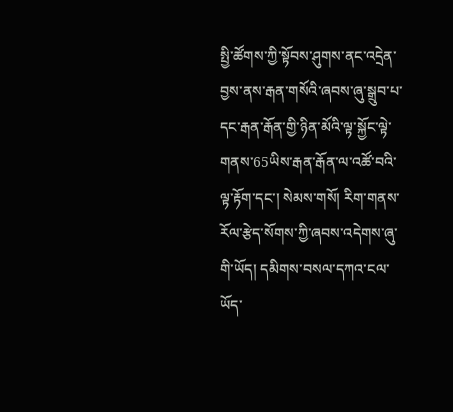སྤྱི་ཚོགས་ཀྱི་སྟོབས་ཤུགས་ནང་འདྲེན་བྱས་ནས་རྒན་གསོའི་ཞབས་ཞུ་སྒྲུབ་པ་དང་རྒན་རྒོན་གྱི་ཉིན་མོའི་ལྟ་སྐྱོང་ལྟེ་གནས་65ཡིས་རྒན་རྒོན་ལ་འཚོ་བའི་ལྟ་རྟོག་དང་། སེམས་གསོ། རིག་གནས་རོལ་རྩེད་སོགས་ཀྱི་ཞབས་འདེགས་ཞུ་གི་ཡོད། དམིགས་བསལ་དཀའ་ངལ་ཡོད་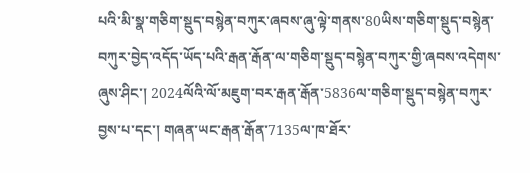པའི་མི་སྣ་གཅིག་སྡུད་བསྙེན་བཀུར་ཞབས་ཞུ་ལྟེ་གནས་80ཡིས་གཅིག་སྡུད་བསྙེན་བཀུར་བྱེད་འདོད་ཡོད་པའི་རྒན་རྒོན་ལ་གཅིག་སྡུད་བསྙེན་བཀུར་གྱི་ཞབས་འདེགས་ཞུས་ཤིང་། 2024ལོའི་ལོ་མཇུག་བར་རྒན་རྒོན་5836ལ་གཅིག་སྡུད་བསྙེན་བཀུར་བྱས་པ་དང་། གཞན་ཡང་རྒན་རྒོན་7135ལ་ཁ་ཐོར་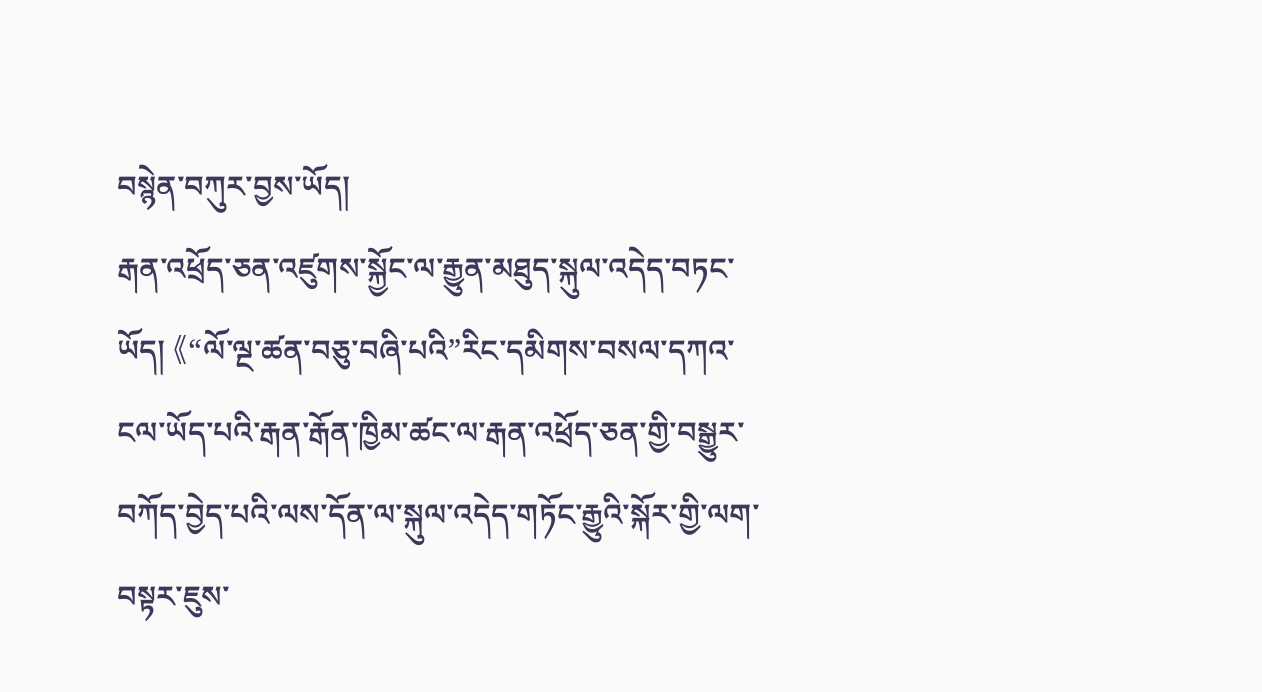བསྙེན་བཀུར་བྱས་ཡོད།
རྒན་འཕྲོད་ཅན་འཛུགས་སྐྱོང་ལ་རྒྱུན་མཐུད་སྐུལ་འདེད་བཏང་ཡོད། 《“ལོ་ལྔ་ཚན་བཅུ་བཞི་པའི”རིང་དམིགས་བསལ་དཀའ་ངལ་ཡོད་པའི་རྒན་རྒོན་ཁྱིམ་ཚང་ལ་རྒན་འཕྲོད་ཅན་གྱི་བསྒྱུར་བཀོད་བྱེད་པའི་ལས་དོན་ལ་སྐུལ་འདེད་གཏོང་རྒྱུའི་སྐོར་གྱི་ལག་བསྟར་ཇུས་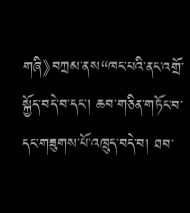གཞི》བཀྲམ་ནས“ཁང་པའི་ནང་འགྲོ་སྐྱོད་བདེ་བ་དང་། ཆབ་གཅིན་གཏོང་བ་དང་གཟུགས་པོ་འཁྲུད་བདེ་བ། ཐབ་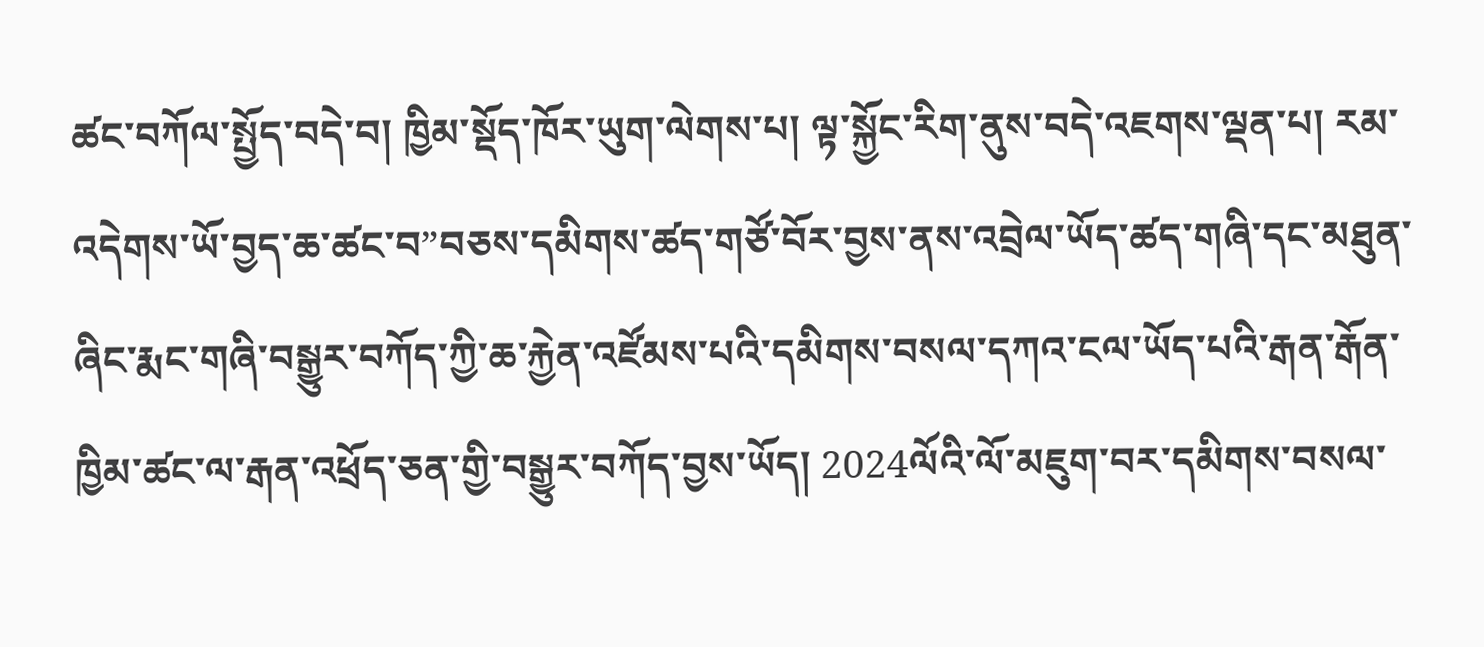ཚང་བཀོལ་སྤྱོད་བདེ་བ། ཁྱིམ་སྡོད་ཁོར་ཡུག་ལེགས་པ། ལྟ་སྐྱོང་རིག་ནུས་བདེ་འཇགས་ལྡན་པ། རམ་འདེགས་ཡོ་བྱད་ཆ་ཚང་བ”བཅས་དམིགས་ཚད་གཙོ་བོར་བྱས་ནས་འབྲེལ་ཡོད་ཚད་གཞི་དང་མཐུན་ཞིང་རྨང་གཞི་བསྒྱུར་བཀོད་ཀྱི་ཆ་རྐྱེན་འཛོམས་པའི་དམིགས་བསལ་དཀའ་ངལ་ཡོད་པའི་རྒན་རྒོན་ཁྱིམ་ཚང་ལ་རྒན་འཕྲོད་ཅན་གྱི་བསྒྱུར་བཀོད་བྱས་ཡོད། 2024ལོའི་ལོ་མཇུག་བར་དམིགས་བསལ་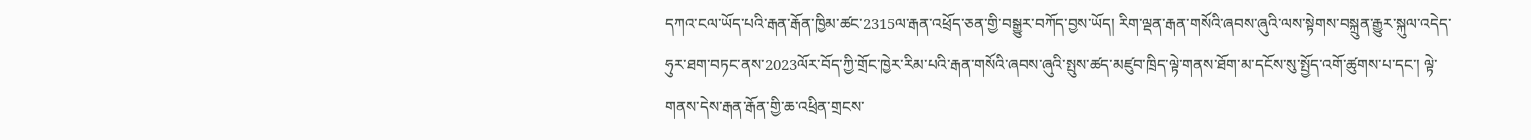དཀའ་ངལ་ཡོད་པའི་རྒན་རྒོན་ཁྱིམ་ཚང་2315ལ་རྒན་འཕྲོད་ཅན་གྱི་བསྒྱུར་བཀོད་བྱས་ཡོད། རིག་ལྡན་རྒན་གསོའི་ཞབས་ཞུའི་ལས་སྟེགས་བསྐྲུན་རྒྱུར་སྐུལ་འདེད་ཧུར་ཐག་བཏང་ནས་2023ལོར་བོད་ཀྱི་གྲོང་ཁྱེར་རིམ་པའི་རྒན་གསོའི་ཞབས་ཞུའི་སྤུས་ཚད་མཛུབ་ཁྲིད་ལྟེ་གནས་ཐོག་མ་དངོས་སུ་སྤྱོད་འགོ་ཚུགས་པ་དང་། ལྟེ་གནས་དེས་རྒན་རྒོན་གྱི་ཆ་འཕྲིན་གྲངས་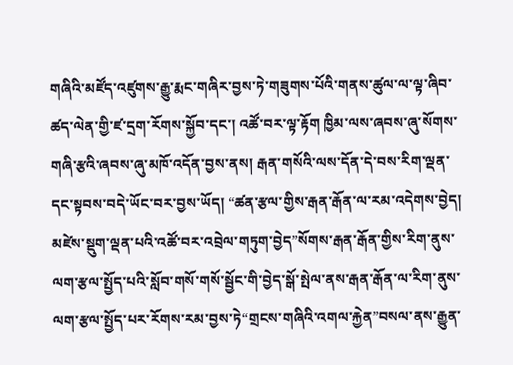གཞིའི་མཛོད་འཛུགས་རྒྱུ་རྨང་གཞིར་བྱས་ཏེ་གཟུགས་པོའི་གནས་ཚུལ་ལ་ལྟ་ཞིབ་ཚད་ལེན་གྱི་ཛ་དྲག་རོགས་སྐྱོབ་དང་། འཚོ་བར་ལྟ་རྟོག ཁྱིམ་ལས་ཞབས་ཞུ་སོགས་གཞི་རྩའི་ཞབས་ཞུ་མཁོ་འདོན་བྱས་ནས། རྒན་གསོའི་ལས་དོན་དེ་བས་རིག་ལྡན་དང་སྟབས་བདེ་ཡོང་བར་བྱས་ཡོད། “ཚན་རྩལ་གྱིས་རྒན་རྒོན་ལ་རམ་འདེགས་བྱེད། མཛེས་སྡུག་ལྡན་པའི་འཚོ་བར་འབྲེལ་གཏུག་བྱེད”སོགས་རྒན་རྒོན་གྱིས་རིག་ནུས་ལག་རྩལ་སྤྱོད་པའི་སློབ་གསོ་གསོ་སྦྱོང་གི་བྱེད་སྒོ་སྤེལ་ནས་རྒན་རྒོན་ལ་རིག་ནུས་ལག་རྩལ་སྤྱོད་པར་རོགས་རམ་བྱས་ཏེ“གྲངས་གཞིའི་འགལ་རྐྱེན”བསལ་ནས་རྒྱུན་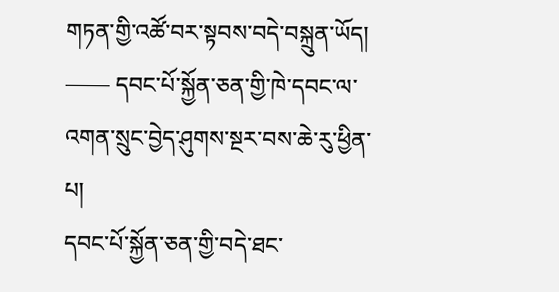གཏན་གྱི་འཚོ་བར་སྟབས་བདེ་བསྐྲུན་ཡོད།
—— དབང་པོ་སྐྱོན་ཅན་གྱི་ཁེ་དབང་ལ་འགན་སྲུང་བྱེད་ཤུགས་སྔར་བས་ཆེ་རུ་ཕྱིན་པ།
དབང་པོ་སྐྱོན་ཅན་གྱི་བདེ་ཐང་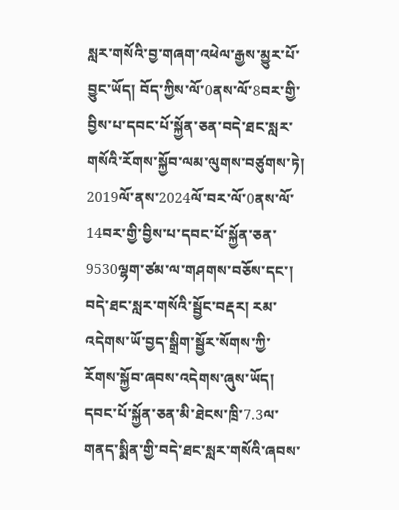སླར་གསོའི་བྱ་གཞག་འཕེལ་རྒྱས་མྱུར་པོ་བྱུང་ཡོད། བོད་ཀྱིས་ལོ་0ནས་ལོ་8བར་གྱི་བྱིས་པ་དབང་པོ་སྐྱོན་ཅན་བདེ་ཐང་སླར་གསོའི་རོགས་སྐྱོབ་ལམ་ལུགས་བཙུགས་ཏེ། 2019ལོ་ནས་2024ལོ་བར་ལོ་0ནས་ལོ་14བར་གྱི་བྱིས་པ་དབང་པོ་སྐྱོན་ཅན་9530ལྷག་ཙམ་ལ་གཤགས་བཅོས་དང་། བདེ་ཐང་སླར་གསོའི་སྦྱོང་བརྡར། རམ་འདེགས་ཡོ་བྱད་སྒྲིག་སྦྱོར་སོགས་ཀྱི་རོགས་སྐྱོབ་ཞབས་འདེགས་ཞུས་ཡོད། དབང་པོ་སྐྱོན་ཅན་མི་ཐེངས་ཁྲི་7.3ལ་གནད་སྨིན་གྱི་བདེ་ཐང་སླར་གསོའི་ཞབས་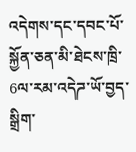འདེགས་དང་དབང་པོ་སྐྱོན་ཅན་མི་ཐེངས་ཁྲི་6ལ་རམ་འདེཌ་ཡོ་བྱད་སྒྲིག་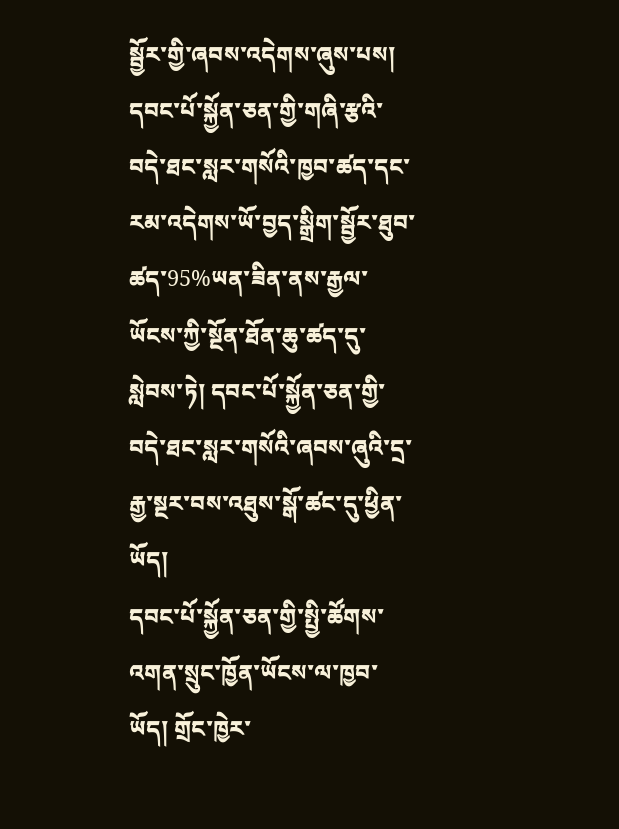སྦྱོར་གྱི་ཞབས་འདེགས་ཞུས་པས། དབང་པོ་སྐྱོན་ཅན་གྱི་གཞི་རྩའི་བདེ་ཐང་སླར་གསོའི་ཁྱབ་ཚད་དང་རམ་འདེགས་ཡོ་བྱད་སྒྲིག་སྦྱོར་ཐུབ་ཚད་95%ཡན་ཟིན་ནས་རྒྱལ་ཡོངས་ཀྱི་སྔོན་ཐོན་ཆུ་ཚད་དུ་སླེབས་ཏེ། དབང་པོ་སྐྱོན་ཅན་གྱི་བདེ་ཐང་སླར་གསོའི་ཞབས་ཞུའི་དྲ་རྒྱ་སྔར་བས་འཐུས་སྒོ་ཚང་དུ་ཕྱིན་ཡོད།
དབང་པོ་སྐྱོན་ཅན་གྱི་སྤྱི་ཚོགས་འགན་སྲུང་ཁྱོན་ཡོངས་ལ་ཁྱབ་ཡོད། གྲོང་ཁྱེར་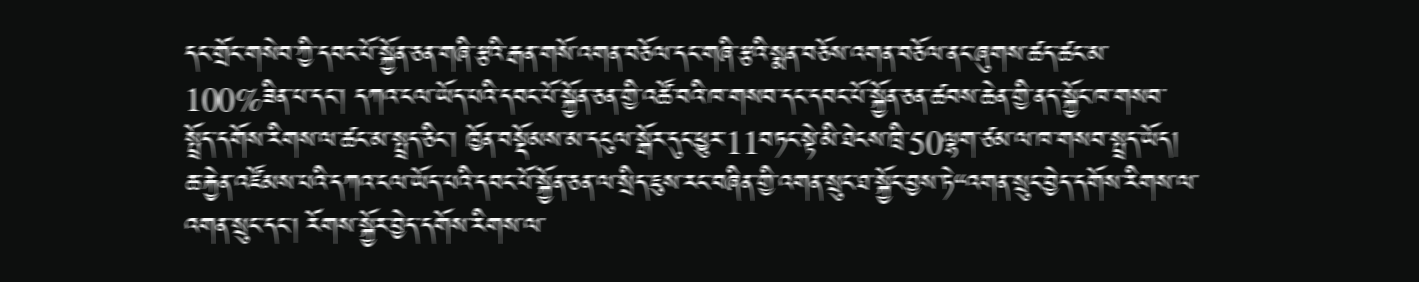དང་གྲོང་གསེབ་ཀྱི་དབང་པོ་སྐྱོན་ཅན་གཞི་རྩའི་རྒན་གསོ་འགན་བཅོལ་དང་གཞི་རྩའི་སྨན་བཅོས་འགན་བཅོལ་ནང་ཞུགས་ཚད་ཚང་མ་100%ཟིན་པ་དང་། དཀའ་ངལ་ཡོད་པའི་དབང་པོ་སྐྱོན་ཅན་གྱི་འཚོ་བའི་ཁ་གསབ་དང་དབང་པོ་སྐྱོན་ཅན་ཚབས་ཆེན་གྱི་ནད་སྐྱོང་ཁ་གསབ་སྤྲོད་དགོས་རིགས་ལ་ཚང་མ་སྤྲད་ཅིང་། ཁྱོན་བསྡོམས་མ་དངུལ་སྒོར་དུང་ཕྱུར་11བཏང་སྟེ་མི་ཐེངས་ཁྲི་50ལྷག་ཙམ་ལ་ཁ་གསབ་སྤྲད་ཡོད། ཆ་རྐྱེན་འཛོམས་པའི་དཀའ་ངལ་ཡོད་པའི་དབང་པོ་སྐྱོན་ཅན་ལ་སྲིད་ཇུས་རང་བཞིན་གྱི་འགན་སྲུང་ཐ་སྐྱོང་བྱས་ཏེ“འགན་སྲུང་བྱེད་དགོས་རིགས་ལ་འགན་སྲུང་དང་། རོགས་སྐྱོར་བྱེད་དགོས་རིགས་ལ་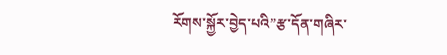རོགས་སྐྱོར་བྱེད་པའི”རྩ་དོན་གཞིར་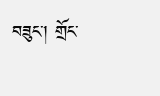བཟུང་། གྲོང་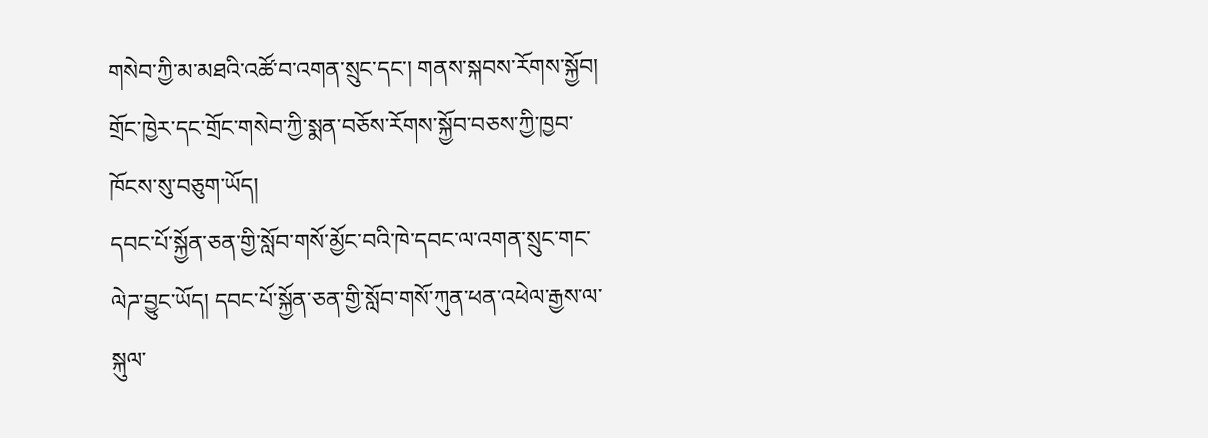གསེབ་ཀྱི་མ་མཐའི་འཚོ་བ་འགན་སྲུང་དང་། གནས་སྐབས་རོགས་སྐྱོབ། གྲོང་ཁྱེར་དང་གྲོང་གསེབ་ཀྱི་སྨན་བཅོས་རོགས་སྐྱོབ་བཅས་ཀྱི་ཁྱབ་ཁོངས་སུ་བཅུག་ཡོད།
དབང་པོ་སྐྱོན་ཅན་གྱི་སློབ་གསོ་མྱོང་བའི་ཁེ་དབང་ལ་འགན་སྲུང་གང་ལེཌ་བྱུང་ཡོད། དབང་པོ་སྐྱོན་ཅན་གྱི་སློབ་གསོ་ཀུན་ཕན་འཕེལ་རྒྱས་ལ་སྐུལ་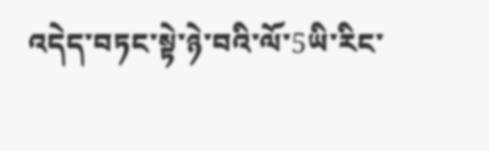འདེད་བཏང་སྟེ་ཉེ་བའི་ལོ་5ཡི་རིང་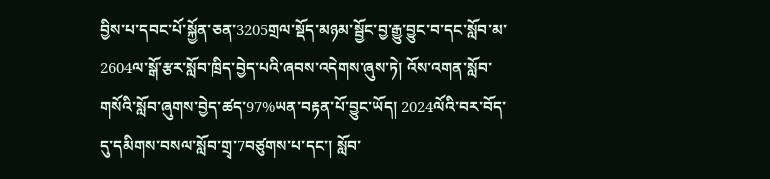བྱིས་པ་དབང་པོ་སྐྱོན་ཅན་3205གྲལ་སྡོད་མཉམ་སྦྱོང་བྱ་རྒྱུ་བྱུང་བ་དང་སློབ་མ་2604ལ་སྒོ་རྩར་སློབ་ཁྲིད་བྱེད་པའི་ཞབས་འདེགས་ཞུས་ཏེ། འོས་འགན་སློབ་གསོའི་སློབ་ཞུགས་བྱེད་ཚད་97%ཡན་བརྟན་པོ་བྱུང་ཡོད། 2024ལོའི་བར་བོད་དུ་དམིགས་བསལ་སློབ་གྲྭ་7བཙུགས་པ་དང་། སློབ་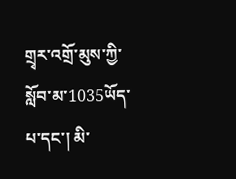གྲྭར་འགྲོ་མུས་ཀྱི་སློབ་མ་1035ཡོད་པ་དང་། མི་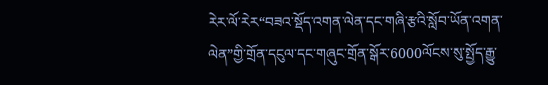རེར་ལོ་རེར“བཟའ་སྡོད་འགན་ལེན་དང་གཞི་རྩའི་སློབ་ཡོན་འགན་ལེན”གྱི་གྲོན་དངུལ་དང་གཞུང་གྲོན་སྒོར་6000ལོངས་སུ་སྤྱོད་རྒྱུ་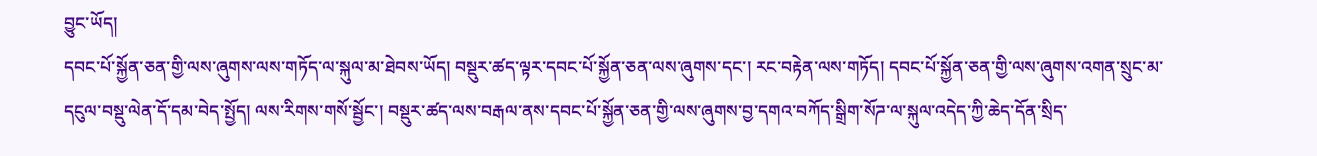བྱུང་ཡོད།
དབང་པོ་སྐྱོན་ཅན་གྱི་ལས་ཞུགས་ལས་གཏོད་ལ་སྐུལ་མ་ཐེབས་ཡོད། བསྡུར་ཚད་ལྟར་དབང་པོ་སྐྱོན་ཅན་ལས་ཞུགས་དང་། རང་བརྟེན་ལས་གཏོད། དབང་པོ་སྐྱོན་ཅན་གྱི་ལས་ཞུགས་འགན་སྲུང་མ་དངུལ་བསྡུ་ལེན་དོ་དམ་བེད་སྤྱོད། ལས་རིགས་གསོ་སྦྱོང་། བསྡུར་ཚད་ལས་བརྒལ་ནས་དབང་པོ་སྐྱོན་ཅན་གྱི་ལས་ཞུགས་བྱ་དགའ་བཀོད་སྒྲིག་སོཌ་ལ་སྐུལ་འདེད་ཀྱི་ཆེད་དོན་སྲིད་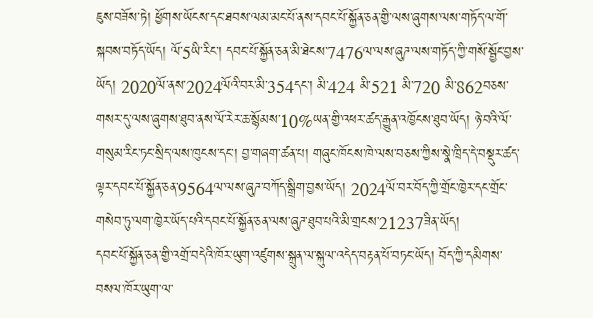ཇུས་བཟོས་ཏེ། ཕྱོགས་ཡོངས་དང་ཐབས་ལམ་མང་པོ་ནས་དབང་པོ་སྐྱོན་ཅན་གྱི་ལས་ཞུགས་ལས་གཏོད་ལ་གོ་སྐབས་བཏོད་ཡོད། ལོ་5ཡི་རིང་། དབང་པོ་སྐྱོན་ཅན་མི་ཐེངས་7476ལ་ལས་ཞུཌ་ལས་གཏོད་ཀྱི་གསོ་སྦྱོང་བྱས་ཡོད། 2020ལོ་ནས་2024ལོའི་བར་མི་354དང་། མི་424 མི་521 མི་720 མི་862བཅས་གསར་དུ་ལས་ཞུགས་ཐུབ་ནས་ལོ་རེར་ཆ་སྙོམས་10%ཡན་གྱི་འཕར་ཚད་རྒྱུན་འཁྱོངས་ཐུབ་ཡོད། ཉེ་བའི་ལོ་གསུམ་རིང་ཏང་སྲིད་ལས་ཁུངས་དང་། བྱ་གཞག་ཚན་པ། གཞུང་ཁོངས་ཁེ་ལས་བཅས་ཀྱིས་སྣེ་ཁྲིད་དེ་བསྡུར་ཚད་ལྟར་དབང་པོ་སྐྱོན་ཅན་9564ལ་ལས་ཞུཌ་བཀོད་སྒྲིག་བྱས་ཡོད། 2024ལོ་བར་བོད་ཀྱི་གྲོང་ཁྱེར་དང་གྲོང་གསེབ་ཏུ་ལག་ཁྱེར་ཡོད་པའི་དབང་པོ་སྐྱོན་ཅན་ལས་ཞུཌ་ཐུབ་པའི་མི་གྲངས་21237ཟིན་ཡོད།
དབང་པོ་སྐྱོན་ཅན་གྱི་འགྲོ་བདེའི་ཁོར་ཡུག་འཛུགས་སྐྲུན་ལ་སྐུལ་འདེད་བརྟན་པོ་བཏང་ཡོད། བོད་ཀྱི་དམིགས་བསལ་ཁོར་ཡུག་ལ་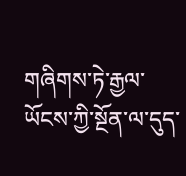གཞིགས་ཏེ་རྒྱལ་ཡོངས་ཀྱི་སྔོན་ལ་དུད་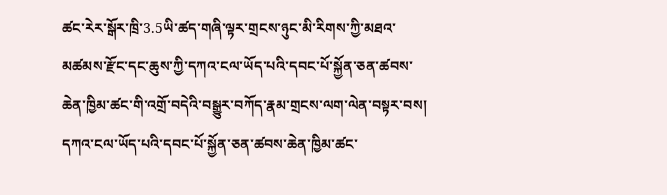ཚང་རེར་སྒོར་ཁྲི་3.5ཡི་ཚད་གཞི་ལྟར་གྲངས་ཉུང་མི་རིགས་ཀྱི་མཐའ་མཚམས་རྫོང་དང་ཆུས་ཀྱི་དཀའ་ངལ་ཡོད་པའི་དབང་པོ་སྐྱོན་ཅན་ཚབས་ཆེན་ཁྱིམ་ཚང་གི་འགྲོ་བདེའི་བསྒྱུར་བཀོད་རྣམ་གྲངས་ལག་ལེན་བསྟར་བས། དཀའ་ངལ་ཡོད་པའི་དབང་པོ་སྐྱོན་ཅན་ཚབས་ཆེན་ཁྱིམ་ཚང་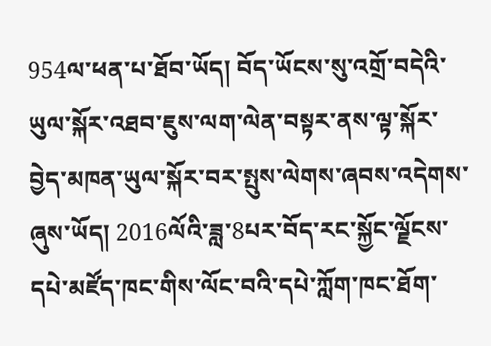954ལ་ཕན་པ་ཐོབ་ཡོད། བོད་ཡོངས་སུ་འགྲོ་བདེའི་ཡུལ་སྐོར་འཐབ་ཇུས་ལག་ལེན་བསྟར་ནས་ལྟ་སྐོར་བྱེད་མཁན་ཡུལ་སྐོར་བར་སྤུས་ལེགས་ཞབས་འདེགས་ཞུས་ཡོད། 2016ལོའི་ཟླ་8པར་བོད་རང་སྐྱོང་ལྗོངས་དཔེ་མཛོད་ཁང་གིས་ལོང་བའི་དཔེ་ཀློག་ཁང་ཐོག་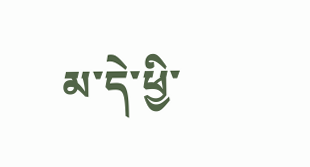མ་དེ་ཕྱི་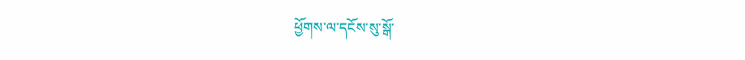ཕྱོགས་ལ་དངོས་སུ་སྒོ་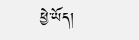ཕྱེ་ཡོད།